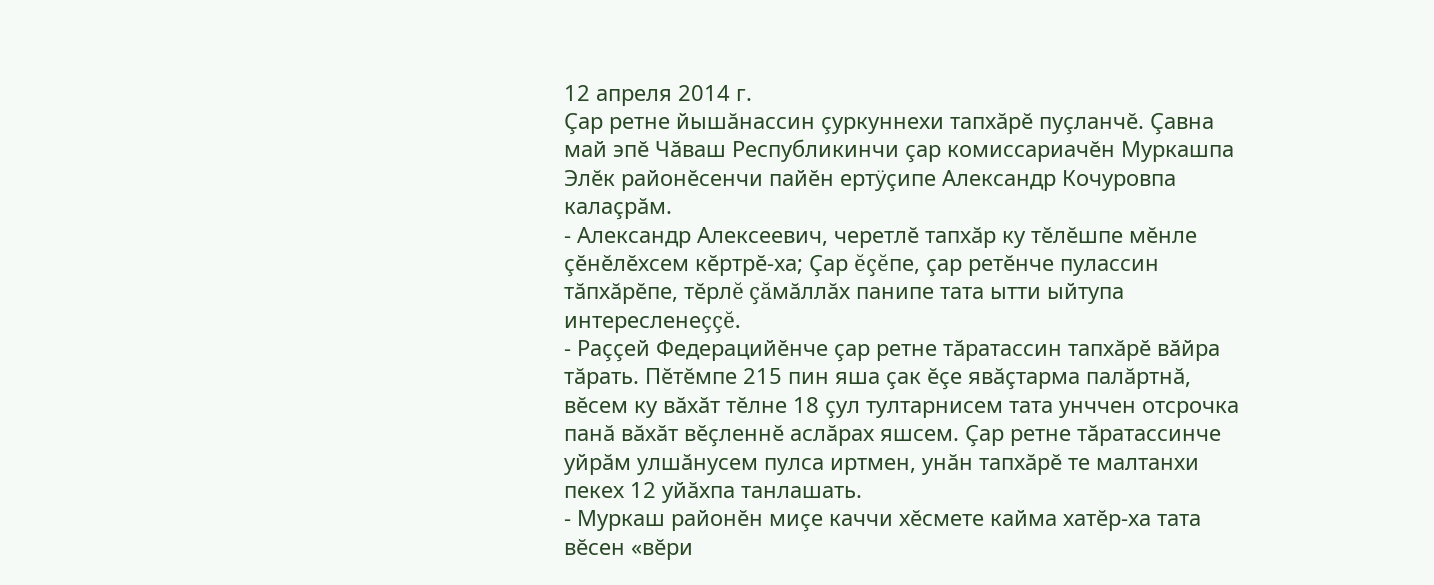12 апреля 2014 г.
Çар ретне йышăнассин çуркуннехи тапхăрĕ пуçланчĕ. Çавна май эпĕ Чăваш Республикинчи çар комиссариачĕн Муркашпа Элĕк районĕсенчи пайĕн ертÿçипе Александр Кочуровпа калаçрăм.
- Александр Алексеевич, черетлĕ тапхăр ку тĕлĕшпе мĕнле çĕнĕлĕхсем кĕртрĕ-ха; Çар ĕçĕпе, çар ретĕнче пулассин тăпхăрĕпе, тĕрлĕ çăмăллăх панипе тата ытти ыйтупа интересленеççĕ.
- Раççей Федерацийĕнче çар ретне тăратассин тапхăрĕ вăйра тăрать. Пĕтĕмпе 215 пин яша çак ĕçе явăçтарма палăртнă, вĕсем ку вăхăт тĕлне 18 çул тултарнисем тата унччен отсрочка панă вăхăт вĕçленнĕ аслăрах яшсем. Çар ретне тăратассинче уйрăм улшăнусем пулса иртмен, унăн тапхăрĕ те малтанхи пекех 12 уйăхпа танлашать.
- Муркаш районĕн миçе каччи хĕсмете кайма хатĕр-ха тата вĕсен «вĕри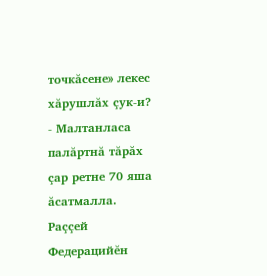точкăсене» лекес хăрушлăх çук-и?
- Малтанласа палăртнă тăрăх çар ретне 70 яша ăсатмалла. Раççей Федерацийĕн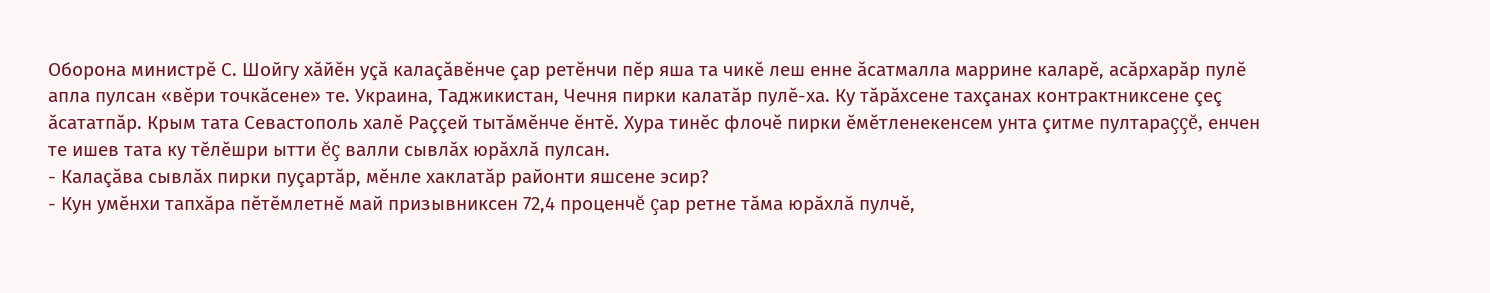Оборона министрĕ С. Шойгу хăйĕн уçă калаçăвĕнче çар ретĕнчи пĕр яша та чикĕ леш енне ăсатмалла маррине каларĕ, асăрхарăр пулĕ апла пулсан «вĕри точкăсене» те. Украина, Таджикистан, Чечня пирки калатăр пулĕ-ха. Ку тăрăхсене тахçанах контрактниксене çеç ăсататпăр. Крым тата Севастополь халĕ Раççей тытăмĕнче ĕнтĕ. Хура тинĕс флочĕ пирки ĕмĕтленекенсем унта çитме пултараççĕ, енчен те ишев тата ку тĕлĕшри ытти ĕç валли сывлăх юрăхлă пулсан.
- Калаçăва сывлăх пирки пуçартăр, мĕнле хаклатăр районти яшсене эсир?
- Кун умĕнхи тапхăра пĕтĕмлетнĕ май призывниксен 72,4 проценчĕ çар ретне тăма юрăхлă пулчĕ,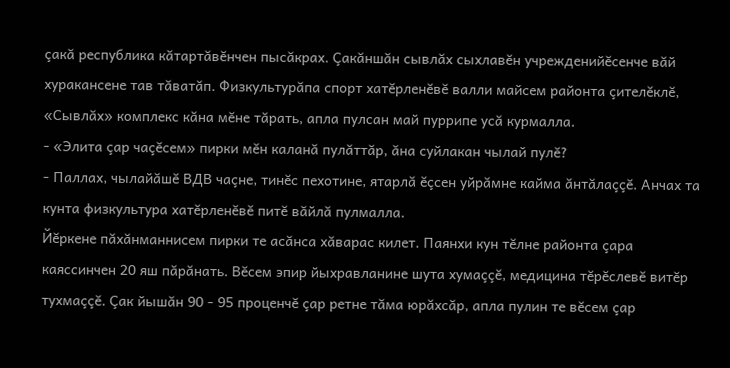çакă республика кăтартăвĕнчен пысăкрах. Çакăншăн сывлăх сыхлавĕн учрежденийĕсенче вăй хуракансене тав тăватăп. Физкультурăпа спорт хатĕрленĕвĕ валли майсем районта çителĕклĕ, «Сывлăх» комплекс кăна мĕне тăрать, апла пулсан май пуррипе усă курмалла.
- «Элита çар чаçĕсем» пирки мĕн каланă пулăттăр, ăна суйлакан чылай пулĕ?
- Паллах, чылайăшĕ ВДВ чаçне, тинĕс пехотине, ятарлă ĕçсен уйрăмне кайма ăнтăлаççĕ. Анчах та кунта физкультура хатĕрленĕвĕ питĕ вăйлă пулмалла.
Йĕркене пăхăнманнисем пирки те асăнса хăварас килет. Паянхи кун тĕлне районта çара каяссинчен 20 яш пăрăнать. Вĕсем эпир йыхравланине шута хумаççĕ, медицина тĕрĕслевĕ витĕр тухмаççĕ. Çак йышăн 90 - 95 проценчĕ çар ретне тăма юрăхсăр, апла пулин те вĕсем çар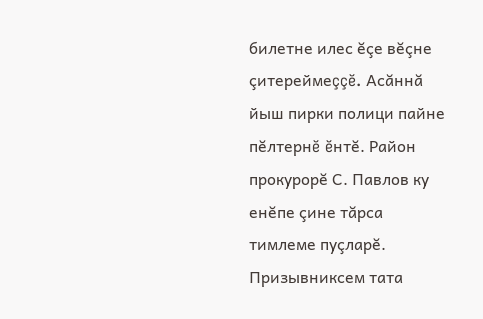билетне илес ĕçе вĕçне çитереймеççĕ. Асăннă йыш пирки полици пайне пĕлтернĕ ĕнтĕ. Район прокурорĕ С. Павлов ку енĕпе çине тăрса тимлеме пуçларĕ.
Призывниксем тата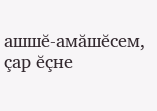ашшĕ-амăшĕсем, çар ĕçне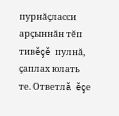пурнăçласси арçыннăн тĕп тивĕçĕ пулнă, çаплах юлать те. Ответлă ĕçе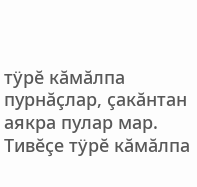тÿрĕ кăмăлпа пурнăçлар, çакăнтан аякра пулар мар. Тивĕçе тÿрĕ кăмăлпа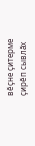вĕçне çитерме çирĕп сывлăх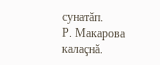сунатăп.
Р. Макарова калаçнă.